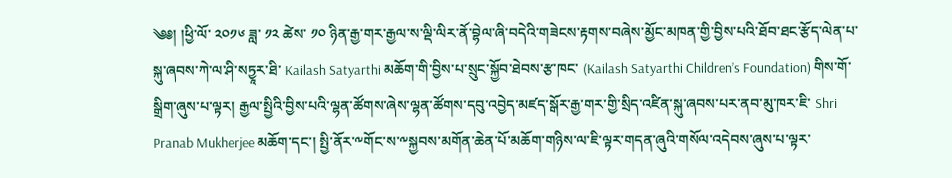༄༅། །ཕྱི་ལོ་ ༢༠༡༦ ཟླ་ ༡༢ ཚེས་ ༡༠ ཉིན་རྒྱ་གར་རྒྱལ་ས་ལྡི་ལིར་ནོ་བྷེལ་ཞི་བདེའི་གཟེངས་རྟགས་བཞེས་མྱོང་མཁན་གྱི་བྱིས་པའི་ཐོབ་ཐང་རྩོད་ལེན་པ་སྐུ་ཞབས་ཀེ་ལ་ཤི་སཏྱཱར་ཐི་ Kailash Satyarthi མཆོག་གི་བྱིས་པ་སྲུང་སྐྱོབ་ཐེབས་རྩ་ཁང་ (Kailash Satyarthi Children’s Foundation) གིས་གོ་སྒྲིག་ཞུས་པ་ལྟར། རྒྱལ་སྤྱིའི་བྱིས་པའི་ལྷན་ཚོགས་ཞེས་ལྷན་ཚོགས་དབུ་འབྱེད་མཛད་སྒོར་རྒྱ་གར་གྱི་སྲིད་འཛིན་སྐུ་ཞབས་པར་ནབ་མུ་ཁར་ཇི་ Shri Pranab Mukherjee མཆོག་དང་། སྤྱི་ནོར་༸གོང་ས་༸སྐྱབས་མགོན་ཆེན་པོ་མཆོག་གཉིས་ལ་ཇི་ལྟར་གདན་ཞུའི་གསོལ་འདེབས་ཞུས་པ་ལྟར་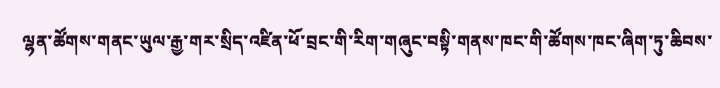ལྷན་ཚོགས་གནང་ཡུལ་རྒྱ་གར་སྲིད་འཛིན་ཕོ་བྲང་གི་རིག་གཞུང་བསྟི་གནས་ཁང་གི་ཚོགས་ཁང་ཞིག་ཏུ་ཆིབས་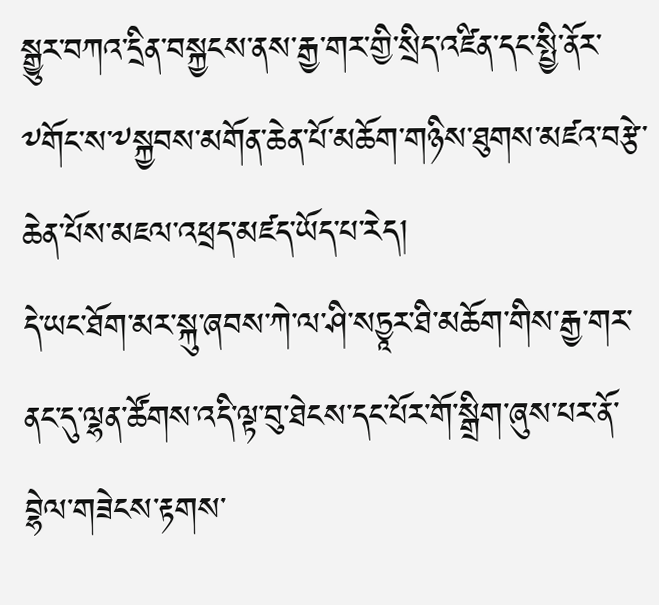སྒྱུར་བཀའ་དྲིན་བསྐྱངས་ནས་རྒྱ་གར་གྱི་སྲིད་འཛིན་དང་སྤྱི་ནོར་༸གོང་ས་༸སྐྱབས་མགོན་ཆེན་པོ་མཆོག་གཉིས་ཐུགས་མཛའ་བརྩེ་ཆེན་པོས་མཇལ་འཕྲད་མཛད་ཡོད་པ་རེད།
དེ་ཡང་ཐོག་མར་སྐུ་ཞབས་ཀེ་ལ་ཤི་སཏྱཱར་ཐི་མཆོག་གིས་རྒྱ་གར་ནང་དུ་ལྷན་ཚོགས་འདི་ལྟ་བུ་ཐེངས་དང་པོར་གོ་སྒྲིག་ཞུས་པར་ནོ་བྷེལ་གཟེངས་རྟགས་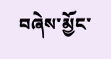བཞེས་མྱོང་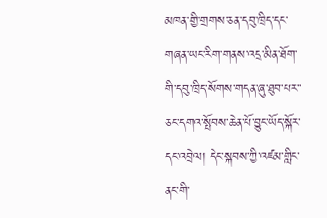མཁན་གྱི་གྲགས་ཅན་དབུ་ཁྲིད་དང་གཞན་ཡང་རིག་གནས་འདྲ་མིན་ཐོག་གི་དབུ་ཁྲིད་སོགས་གདན་ཞུ་ཐུབ་པར་་ཅང་དགའ་སྤོབས་ཆེན་པོ་བྱུང་ཡོད་སྐོར་དང་འབྲེལ། དེང་སྐབས་ཀྱི་འཛམ་གླིང་ནང་གི་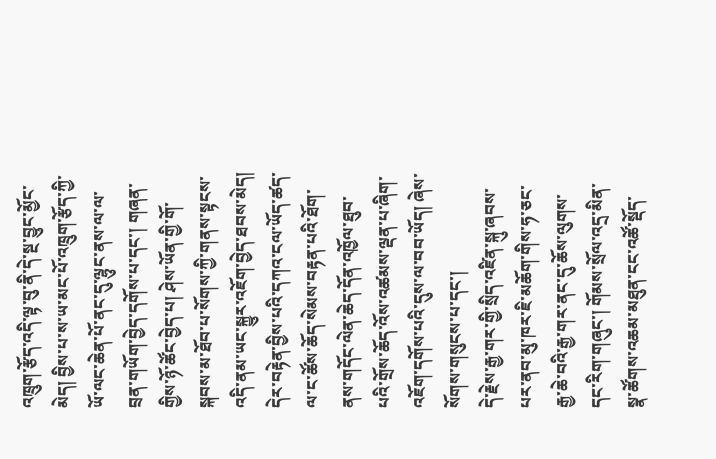འཁྲུག་རྩོད་འདི་ལྟ་བུ་ནི་དེ་སྔ་བྱུང་མྱོང་མེད། བྱིས་པ་ས་ཡ་མང་པོ་འཁྲུག་རྩོད་ཀྱི་ཡོ་ལང་ཆེན་པོ་ནང་དུ་ལྷུང་ནས་ལ་ལ་བྲན་གཡོག་བྱེད་དགོས་པ་དང་། གཞན་གྱིས་ཉོ་ཚོང་བྱེད་པ། ཤེས་ཡོན་གྱི་གོ་སྐབས་མ་ཐོབ་པ་སོགས་ཀྱི་གནས་སྟངས་འདི་ནམ་ཡང་སྐྱུར་འཇོག་བྱེད་ཐབས་མེད། དེར་བརྟེན་བྱིས་པའི་དཀའ་ངལ་ཡོད་ཚད་ལ་ང་ཚོས་ཆོད་སེམས་བརྟན་པའི་ཐོག་ནས་གདོང་ལེན་ཆེད་དོན་འཁྱོལ་ཐུབ་པའི་གྲོས་ཆོད་འོས་འཚམས་ལྡན་པ་ཞིག་འཇོག་དགོས་པའི་དུས་ལ་བབ་ཡོད། ཞེས་སོགས་གསུངས་པ་དང་།
དེ་རྗེས་རྒྱ་གར་གྱི་སྲིད་འཛིན་སྐུ་ཞབས་པར་ནབ་མུ་ཁར་ཇི་མཆོག་གིས་ཧ་ཅང་རྒྱ་ཆེ་བའི་རྒྱ་གར་ནང་དུ་ཆོས་ལུགས་དང་རིག་གཞུང་། གོམས་སྲོལ་འདྲ་མིན་སྣ་ཚོགས་འཆམ་མཐུན་ངང་འཚོ་སྡོད་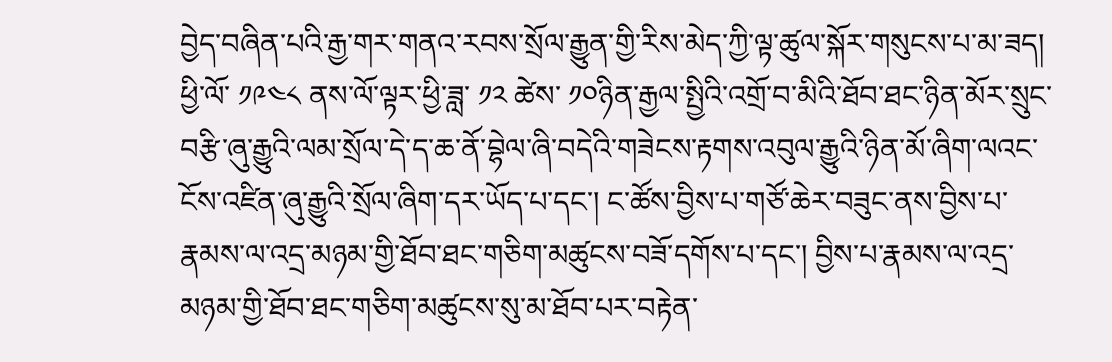བྱེད་བཞིན་པའི་རྒྱ་གར་གནའ་རབས་སྲོལ་རྒྱུན་གྱི་རིས་མེད་ཀྱི་ལྟ་ཚུལ་སྐོར་གསུངས་པ་མ་ཟད། ཕྱི་ལོ་ ༡༩༤༨ ནས་ལོ་ལྟར་ཕྱི་ཟླ་ ༡༢ ཚེས་ ༡༠ཉིན་རྒྱལ་སྤྱིའི་འགྲོ་བ་མིའི་ཐོབ་ཐང་ཉིན་མོར་སྲུང་བརྩི་ཞུ་རྒྱུའི་ལམ་སྲོལ་དེ་ད་ཆ་ནོ་བྷེལ་ཞི་བདེའི་གཟེངས་རྟགས་འབུལ་རྒྱུའི་ཉིན་མོ་ཞིག་ལའང་ངོས་འཛིན་ཞུ་རྒྱུའི་སྲོལ་ཞིག་དར་ཡོད་པ་དང་། ང་ཚོས་བྱིས་པ་གཙོ་ཆེར་བཟུང་ནས་བྱིས་པ་རྣམས་ལ་འདྲ་མཉམ་གྱི་ཐོབ་ཐང་གཅིག་མཚུངས་བཟོ་དགོས་པ་དང་། བྱིས་པ་རྣམས་ལ་འདྲ་མཉམ་གྱི་ཐོབ་ཐང་གཅིག་མཚུངས་སུ་མ་ཐོབ་པར་བརྟེན་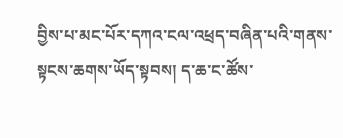བྱིས་པ་མང་པོར་དཀའ་ངལ་འཕྲད་བཞིན་པའི་གནས་སྟངས་ཆགས་ཡོད་སྟབས། ད་ཆ་ང་ཚོས་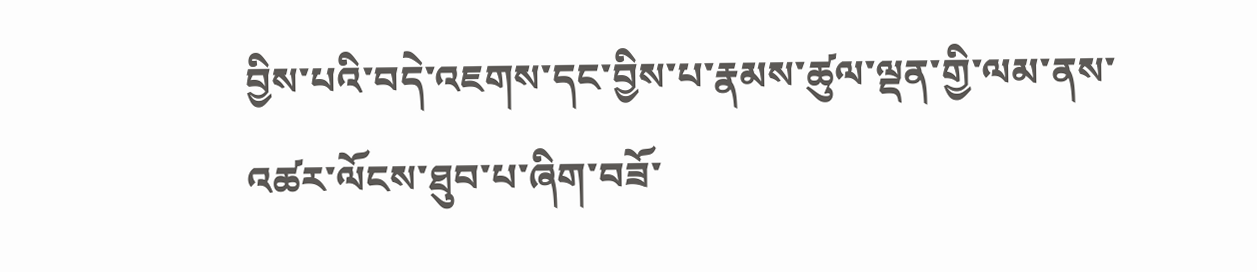བྱིས་པའི་བདེ་འཇགས་དང་བྱིས་པ་རྣམས་ཚུལ་ལྡན་གྱི་ལམ་ནས་འཚར་ལོངས་ཐུབ་པ་ཞིག་བཟོ་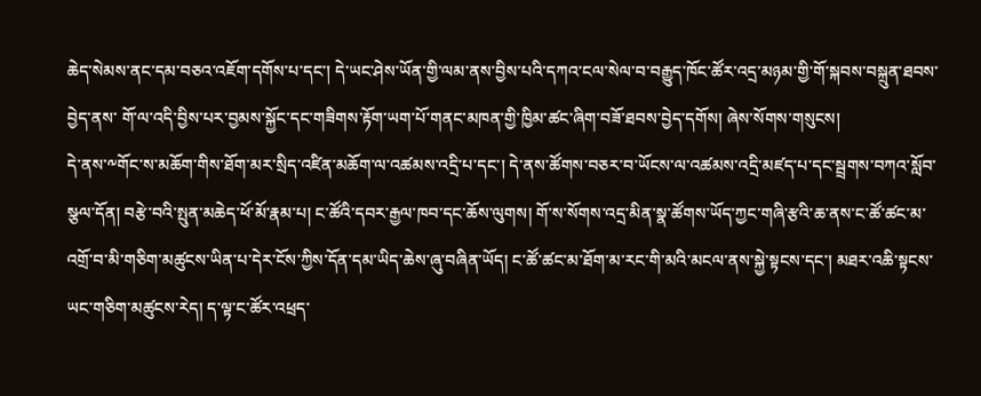ཆེད་སེམས་ནང་དམ་བཅའ་འཇོག་དགོས་པ་དང་། དེ་ཡང་ཤེས་ཡོན་གྱི་ལམ་ནས་བྱིས་པའི་དཀའ་ངལ་སེལ་བ་བརྒྱུད་ཁོང་ཚོར་འདྲ་མཉམ་གྱི་གོ་སྐབས་བསྐྲུན་ཐབས་བྱེད་ནས་ གོ་ལ་འདི་བྱིས་པར་བྱམས་སྐྱོང་དང་གཟིགས་རྟོག་ཡག་པོ་གནང་མཁན་གྱི་ཁྱིམ་ཚང་ཞིག་བཟོ་ཐབས་བྱེད་དགོས། ཞེས་སོགས་གསུངས།
དེ་ནས་༸གོང་ས་མཆོག་གིས་ཐོག་མར་སྲིད་འཛིན་མཆོག་ལ་འཚམས་འདྲི་པ་དང་། དེ་ནས་ཚོགས་བཅར་བ་ཡོངས་ལ་འཚམས་འདྲི་མཛད་པ་དང་སྦྲགས་བཀའ་སློབ་སྩལ་དོན། བརྩེ་བའི་སྤུན་མཆེད་ཕོ་མོ་རྣམ་པ། ང་ཚོའི་དབར་རྒྱལ་ཁབ་དང་ཆོས་ལུགས། གོ་ས་སོགས་འདྲ་མིན་སྣ་ཚོགས་ཡོད་ཀྱང་གཞི་རྩའི་ཆ་ནས་ང་ཚོ་ཚང་མ་འགྲོ་བ་མི་གཅིག་མཚུངས་ཡིན་པ་དེར་ངོས་ཀྱིས་དོན་དམ་ཡིད་ཆེས་ཞུ་བཞིན་ཡོད། ང་ཚོ་ཚང་མ་ཐོག་མ་རང་གི་མའི་མངལ་ནས་སྐྱེ་སྟངས་དང་། མཐར་འཆི་སྟངས་ཡང་གཅིག་མཚུངས་རེད། ད་ལྟ་ང་ཚོར་འཕྲད་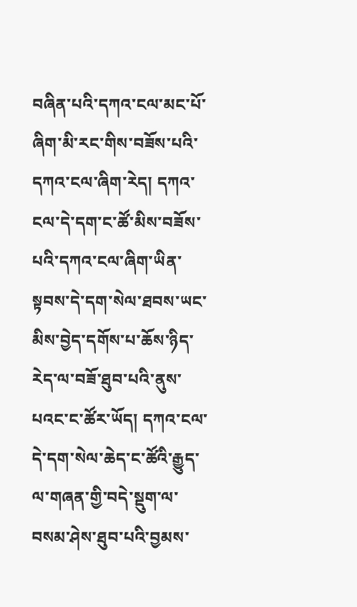བཞིན་པའི་དཀའ་ངལ་མང་པོ་ཞིག་མི་རང་གིས་བཟོས་པའི་དཀའ་ངལ་ཞིག་རེད། དཀའ་ངལ་དེ་དག་ང་ཚོ་མིས་བཟོས་པའི་དཀའ་ངལ་ཞིག་ཡིན་སྟབས་དེ་དག་སེལ་ཐབས་ཡང་མིས་བྱེད་དགོས་པ་ཆོས་ཉིད་རེད་ལ་བཟོ་ཐུབ་པའི་ནུས་པའང་ང་ཚོར་ཡོད། དཀའ་ངལ་དེ་དག་སེལ་ཆེད་ང་ཚོའི་རྒྱུད་ལ་གཞན་གྱི་བདེ་སྡུག་ལ་བསམ་ཤེས་ཐུབ་པའི་བྱམས་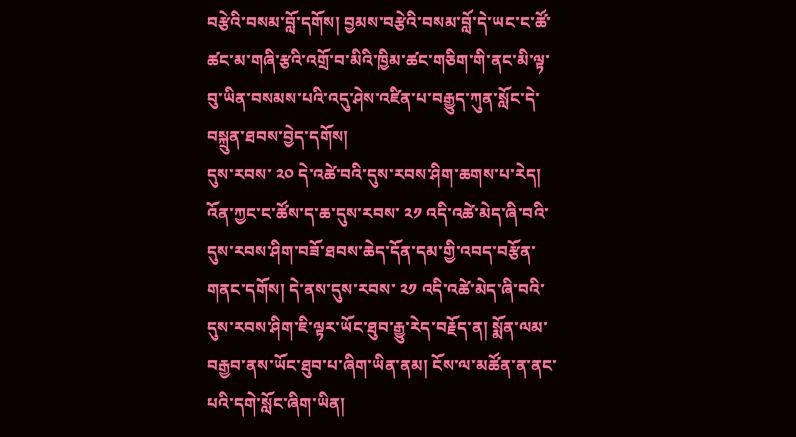བརྩེའི་བསམ་བློ་དགོས། བྱམས་བརྩེའི་བསམ་བློ་དེ་ཡང་ང་ཚོ་ཚང་མ་གཞི་རྩའི་འགྲོ་བ་མིའི་ཁྱིམ་ཚང་གཅིག་གི་ནང་མི་ལྟ་བུ་ཡིན་བསམས་པའི་འདུ་ཤེས་འཛིན་པ་བརྒྱུད་ཀུན་སློང་དེ་བསྐྲུན་ཐབས་བྱེད་དགོས།
དུས་རབས་ ༢༠ དེ་འཚེ་བའི་དུས་རབས་ཤིག་ཆགས་པ་རེད། འོན་ཀྱང་ང་ཚོས་ད་ཆ་དུས་རབས་ ༢༡ འདི་འཚེ་མེད་ཞི་བའི་དུས་རབས་ཤིག་བཟོ་ཐབས་ཆེད་དོན་དམ་གྱི་འབད་བརྩོན་གནང་དགོས། དེ་ནས་དུས་རབས་ ༢༡ འདི་འཚེ་མེད་ཞི་བའི་དུས་རབས་ཤིག་ཇི་ལྟར་ཡོང་ཐུབ་རྒྱུ་རེད་བརྗོད་ན། སྨོན་ལམ་བརྒྱབ་ནས་ཡོང་ཐུབ་པ་ཞིག་ཡིན་ནམ། ངོས་ལ་མཚོན་ན་ནང་པའི་དགེ་སློང་ཞིག་ཡིན།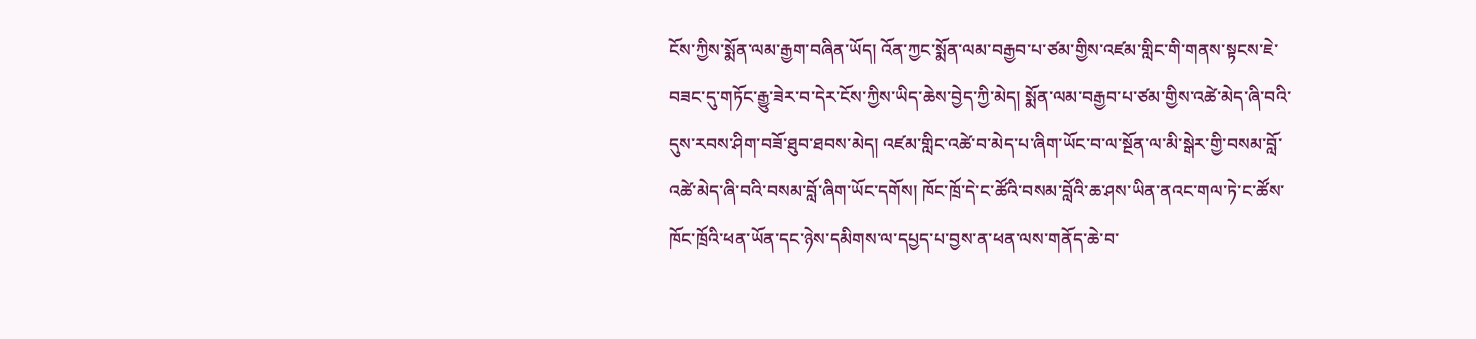ངོས་ཀྱིས་སྨོན་ལམ་རྒྱག་བཞིན་ཡོད། འོན་ཀྱང་སྨོན་ལམ་བརྒྱབ་པ་ཙམ་གྱིས་འཛམ་གླིང་གི་གནས་སྟངས་ཇེ་བཟང་དུ་གཏོང་རྒྱུ་ཟེར་བ་དེར་ངོས་ཀྱིས་ཡིད་ཆེས་བྱེད་ཀྱི་མེད། སྨོན་ལམ་བརྒྱབ་པ་ཙམ་གྱིས་འཚེ་མེད་ཞི་བའི་དུས་རབས་ཤིག་བཟོ་ཐུབ་ཐབས་མེད། འཛམ་གླིང་འཚེ་བ་མེད་པ་ཞིག་ཡོང་བ་ལ་སྔོན་ལ་མི་སྒེར་གྱི་བསམ་བློ་འཚེ་མེད་ཞི་བའི་བསམ་བློ་ཞིག་ཡོང་དགོས། ཁོང་ཁྲོ་དེ་ང་ཚོའི་བསམ་བློའི་ཆ་ཤས་ཡིན་ནའང་གལ་ཏེ་ང་ཚོས་ཁོང་ཁྲོའི་ཕན་ཡོན་དང་ཉེས་དམིགས་ལ་དཔྱད་པ་བྱས་ན་ཕན་ལས་གནོད་ཆེ་བ་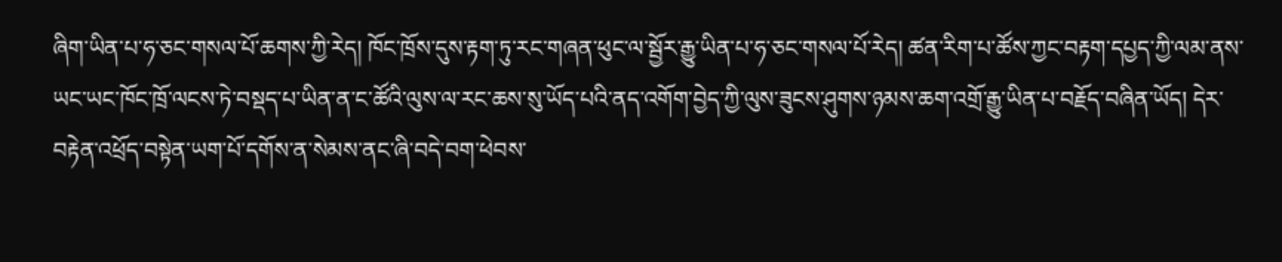ཞིག་ཡིན་པ་ཧ་ཅང་གསལ་པོ་ཆགས་ཀྱི་རེད། ཁོང་ཁྲོས་དུས་རྟག་ཏུ་རང་གཞན་ཕུང་ལ་སྦྱོར་རྒྱུ་ཡིན་པ་ཧ་ཅང་གསལ་པོ་རེད། ཚན་རིག་པ་ཚོས་ཀྱང་བརྟག་དཔྱད་ཀྱི་ལམ་ནས་ཡང་ཡང་ཁོང་ཁྲོ་ལངས་ཏེ་བསྡད་པ་ཡིན་ན་ང་ཚོའི་ལུས་ལ་རང་ཆས་སུ་ཡོད་པའི་ནད་འགོག་བྱེད་ཀྱི་ལུས་ཟུངས་ཤུགས་ཉམས་ཆག་འགྲོ་རྒྱུ་ཡིན་པ་བརྗོད་བཞིན་ཡོད། དེར་བརྟེན་འཕྲོད་བསྟེན་ཡག་པོ་དགོས་ན་སེམས་ནང་ཞི་བདེ་བག་ཕེབས་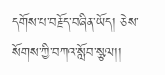དགོས་པ་བརྗོད་བཞིན་ཡོད། ཅེས་སོགས་ཀྱི་བཀའ་སློབ་སྩལ།།